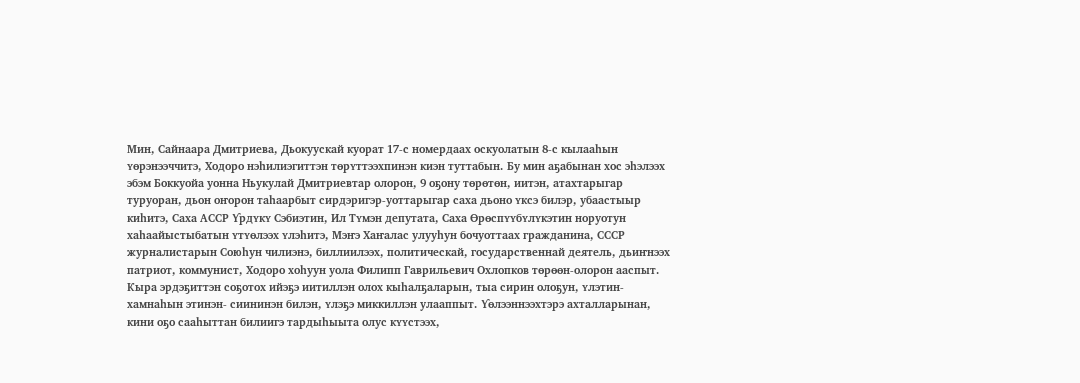Мин, Сайнаара Дмитриева, Дьокуускай куорат 17-с номердаах оскуолатын 8-с кылааhын ʏɵрэнээччитэ, Ходоро нэhилиэгиттэн тɵрʏттээхпинэн киэн туттабын. Бу мин аҕабынан хос эhэлээх эбэм Боккуойа уонна Ньукулай Дмитриевтар олорон, 9 оҕону тɵрɵтɵн, иитэн, атахтарыгар туруоран, дьон оҥорон таhаарбыт сирдэригэр-уоттарыгар саха дьоно ʏксэ билэр, убаастыыр киhитэ, Саха АССР Ƴрдʏкʏ Сэбиэтин, Ил Тʏмэн депутата, Саха Өрɵспʏʏбʏлʏкэтин норуотун хаhаайыстыбатын ʏтʏɵлээх ʏлэhитэ, Мэҥэ Хаҥалас улууhун бочуоттаах гражданина, СССР журналистарын Союhун чилиэнэ, биллиилээх, политическай, государственнай деятель, дьиҥнээх патриот, коммунист, Ходоро хоhуун уола Филипп Гаврильевич Охлопков тɵрɵɵн-олорон ааспыт.
Кыра эрдэҕиттэн соҕотох ийэҕэ иитиллэн олох кыhалҕаларын, тыа сирин олоҕун, ʏлэтин- хамнаhын этинэн- сиининэн билэн, ʏлэҕэ миккиллэн улааппыт. Ƴɵлээннээхтэрэ ахталларынан, кини оҕо сааhыттан билиигэ тардыhыыта олус кʏʏстээх,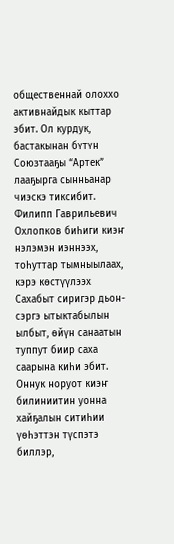общественнай олоххо активнайдык кыттар эбит. Ол курдук, бастакынан бʏтʏн Союзтааҕы “Артек” лааҕырга сынньанар чиэскэ тиксибит.
Филипп Гаврильевич Охлопков биһиги киэҥ нэлэмэн иэннээх, тоһуттар тымныылаах, кэрэ көстүүлээх Сахабыт сиригэр дьон-сэргэ ытыктабылын ылбыт, өйүн санаатын туппут биир саха саарына киһи эбит. Оннук норуот киэҥ билиниитин уонна хайҕалын ситиһии үөһэттэн түспэтэ биллэр,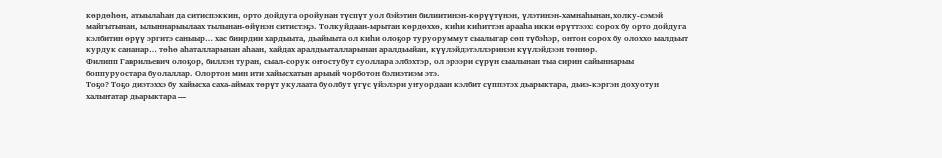көрдөһөн, атыылаһан да ситиспэккин, орто дойдуга оройунан түспүт уол бэйэтин билиитинэн-көрүүтүнэн, үлэтинэн-хамнаһынан,холку-сэмэй майгытынан, ылыннарыылаах тылынан-өйүнэн ситистэҕэ. Толкуйдаан-ырытан кɵрдɵххɵ, киһи киһиттэн арааһа икки өрүттээх: сорох бу орто дойдуга кэлбитин өрүү эргитэ саныыр… хас биирдии хардыыта, дьайыыта ол киһи олоҕор туруоруммут сыалыгар сөп түбэһэр, онтон сорох бу олоххо ыалдьыт курдук сананар… төһө аһаталларынан аһаан, хайдах аралдьыталларынан аралдьыйан, күүлэйдэтэллэринэн күүлэйдээн төннөр.
Филипп Гаврильевич олоҕор, биллэн туран, сыал-сорук оҥостубут суоллара элбэхтэр, ол эрээри сүрүн сыалынан тыа сирин сайыннарыы боппуруостара буолаллар. Олортон мин ити хайысхатын арыый чорботон бэлиэтиэм этэ.
Тоҕо? Тоҕо диэтэххэ бу хайысха саха-аймах төрүт укулаата буолбут үгүс үйэлэри уҥуордаан кэлбит сүппэтэх дьарыктара, дьиэ-кэргэн дохуотун халыҥатар дьарыктара —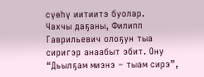сүөһү иитиитэ буолар.
Чахчы даҕаны, Филипп Гаврильевич олоҕун тыа сиригэр анаабыт эбит. Ону “Дьылҕам миэнэ – тыам сирэ”,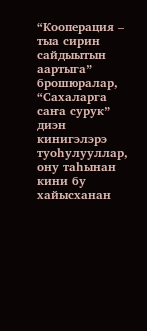“Кооперация – тыа сирин сайдыытын аартыга” брошюралар, “Сахаларга саҥа сурук” диэн кинигэлэрэ туоһулууллар, ону таhынан кини бу хайысханан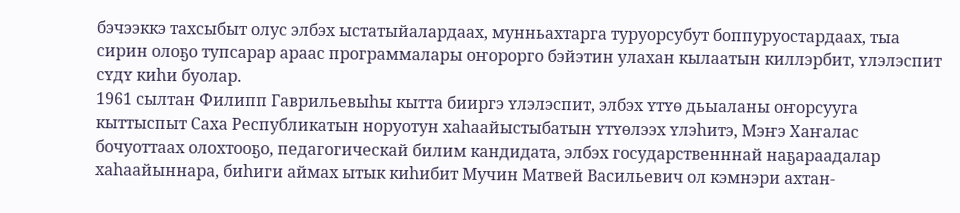бэчээккэ тахсыбыт олус элбэх ыстатыйалардаах, мунньахтарга туруорсубут боппуруостардаах, тыа сирин олоҕо тупсарар араас программалары оҥорорго бэйэтин улахан кылаатын киллэрбит, ʏлэлэспит сʏдʏ киhи буолар.
1961 сылтан Филипп Гаврильевыhы кытта бииргэ ʏлэлэспит, элбэх ʏтʏɵ дьыаланы оҥорсууга кыттыспыт Саха Республикатын норуотун хаhаайыстыбатын ʏтʏɵлээх ʏлэhитэ, Мэҥэ Хаҥалас бочуоттаах олохтооҕо, педагогическай билим кандидата, элбэх государственннай наҕараадалар хаhаайыннара, биhиги аймах ытык киhибит Мучин Матвей Васильевич ол кэмнэри ахтан-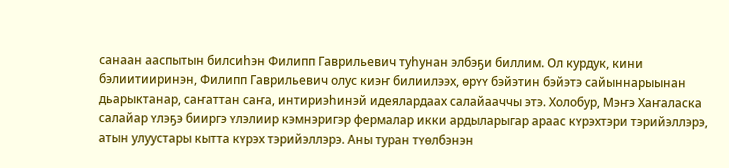санаан ааспытын билсиhэн Филипп Гаврильевич туhунан элбэҕи биллим. Ол курдук, кини бэлиитииринэн, Филипп Гаврильевич олус киэҥ билиилээх, ɵрʏʏ бэйэтин бэйэтэ сайыннарыынан дьарыктанар, саҥаттан саҥа, интириэhинэй идеялардаах салайааччы этэ. Холобур, Мэҥэ Хаҥаласка салайар ʏлэҕэ бииргэ ʏлэлиир кэмнэригэр фермалар икки ардыларыгар араас кʏрэхтэри тэрийэллэрэ, атын улуустары кытта кʏрэх тэрийэллэрэ. Аны туран тʏɵлбэнэн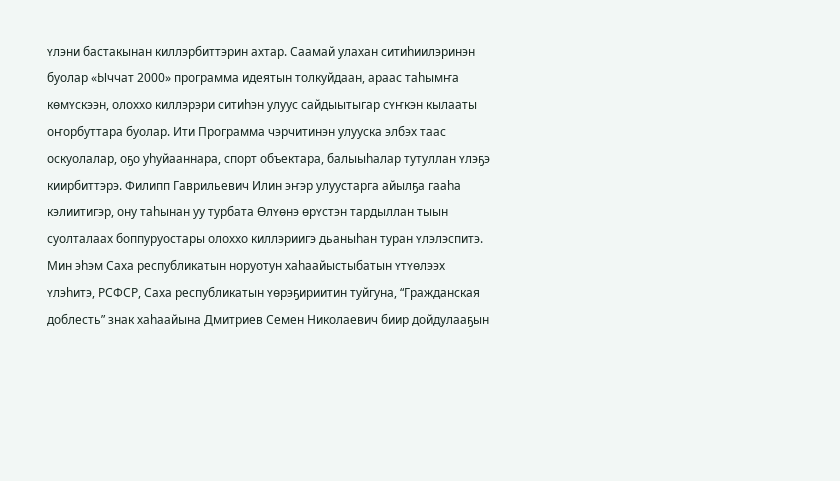ʏлэни бастакынан киллэрбиттэрин ахтар. Саамай улахан ситиhиилэринэн буолар «Ыччат 2000» программа идеятын толкуйдаан, араас таhымҥа кɵмʏскээн, олоххо киллэрэри ситиhэн улуус сайдыытыгар сʏҥкэн кылааты оҥорбуттара буолар. Ити Программа чэрчитинэн улууска элбэх таас оскуолалар, оҕо уhуйааннара, спорт объектара, балыыhалар тутуллан ʏлэҕэ киирбиттэрэ. Филипп Гаврильевич Илин эҥэр улуустарга айылҕа гааhа кэлиитигэр, ону таhынан уу турбата Өлʏɵнэ ɵрʏстэн тардыллан тыын суолталаах боппуруостары олоххо киллэриигэ дьаныhан туран ʏлэлэспитэ.
Мин эhэм Саха республикатын норуотун хаhаайыстыбатын ʏтʏɵлээх ʏлэhитэ, РСФСР, Саха республикатын ʏɵрэҕириитин туйгуна, “Гражданская доблесть” знак хаhаайына Дмитриев Семен Николаевич биир дойдулааҕын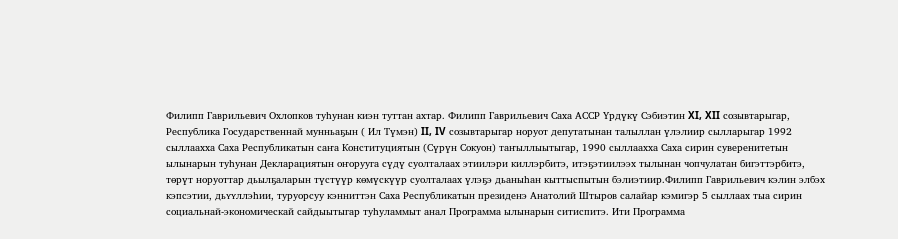Филипп Гаврильевич Охлопков туhунан киэн туттан ахтар. Филипп Гаврильевич Саха АССР Үрдүкү Сэбиэтин XI, XII созывтарыгар, Республика Государственнай мунньаҕын ( Ил Түмэн) II, IV созывтарыгар норуот депутатынан талыллан үлэлиир сылларыгар 1992 сыллаахха Саха Республикатын саҥа Конституциятын (Сүрүн Сокуон) таҥыллыытыгар, 1990 сыллаахха Саха сирин суверенитетын ылынарын туһунан Декларациятын оҥорууга сүдү суолталаах этиилэри киллэрбитэ, итэҕэтиилээх тылынан чопчулатан бигэттэрбитэ, төрүт норуоттар дьылҕаларын түстүүр көмүскүүр суолталаах үлэҕэ дьаныhан кыттыспытын бэлиэтиир.Филипп Гаврильевич кэлин элбэх кэпсэтии, дьʏʏллэhии, туруорсуу кэнниттэн Саха Республикатын президенэ Анатолий Штыров салайар кэмигэр 5 сыллаах тыа сирин социальнай-экономическай сайдыытыгар туhуламмыт анал Программа ылынарын ситиспитэ. Ити Программа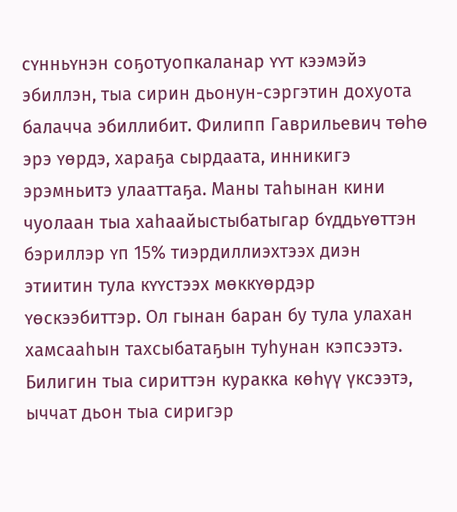сʏнньʏнэн соҕотуопкаланар ʏʏт кээмэйэ эбиллэн, тыа сирин дьонун-сэргэтин дохуота балачча эбиллибит. Филипп Гаврильевич тɵhɵ эрэ ʏɵрдэ, хараҕа сырдаата, инникигэ эрэмньитэ улааттаҕа. Маны таhынан кини чуолаан тыа хаhаайыстыбатыгар бʏддьʏɵттэн бэриллэр ʏп 15% тиэрдиллиэхтээх диэн этиитин тула кʏʏстээх мɵккʏɵрдэр ʏɵскээбиттэр. Ол гынан баран бу тула улахан хамсааhын тахсыбатаҕын туhунан кэпсээтэ.
Билигин тыа сириттэн куракка көһүү үксээтэ, ыччат дьон тыа сиригэр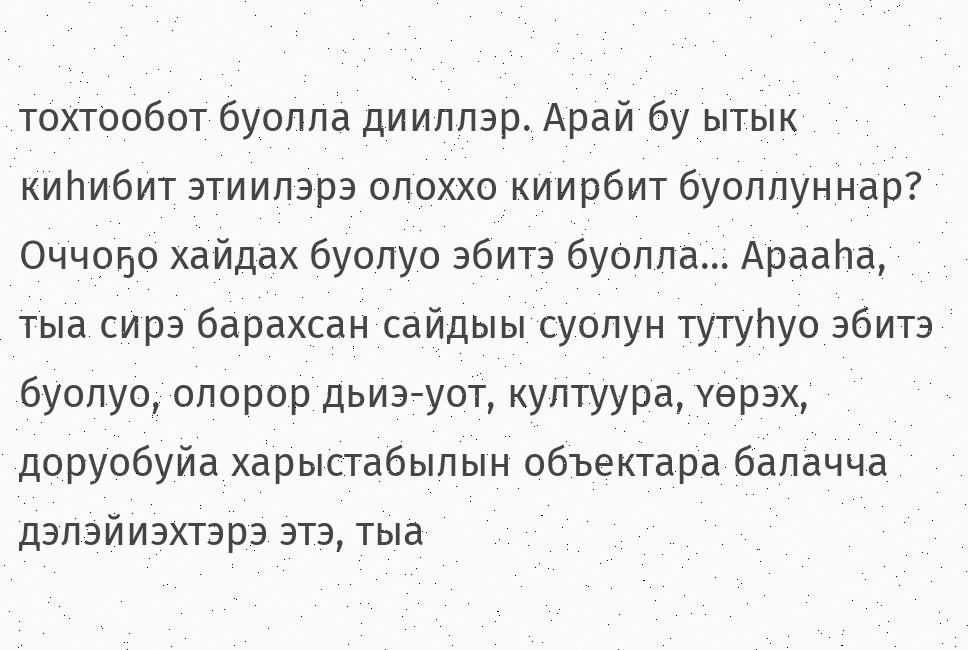тохтообот буолла дииллэр. Арай бу ытык киhибит этиилэрэ олоххо киирбит буоллуннар? Оччоҕо хайдах буолуо эбитэ буолла… Арааhа, тыа сирэ барахсан сайдыы суолун тутуhуо эбитэ буолуо, олорор дьиэ-уот, култуура, ʏɵрэх, доруобуйа харыстабылын объектара балачча дэлэйиэхтэрэ этэ, тыа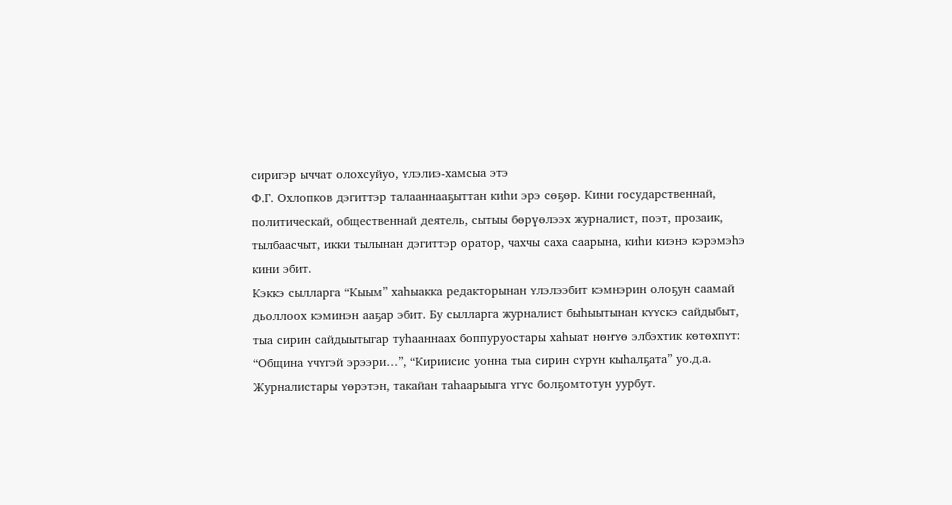сиригэр ыччат олохсуйуо, ʏлэлиэ-хамсыа этэ
Ф.Г. Охлопков дэгиттэр талааннааҕыттан киһи эрэ сөҕөр. Кини государственнай, политическай, общественнай деятель, сытыы бөрүөлээх журналист, поэт, прозаик, тылбаасчыт, икки тылынан дэгиттэр оратор, чахчы саха саарына, киһи киэнэ кэрэмэһэ кини эбит.
Кэккэ сылларга “Кыым” хаhыакка редакторынан ʏлэлээбит кэмнэрин олоҕун саамай дьоллоох кэминэн ааҕар эбит. Бу сылларга журналист быhыытынан кʏʏскэ сайдыбыт, тыа сирин сайдыытыгар туhааннаах боппуруостары хаhыат нɵҥʏɵ элбэхтик кɵтɵхпʏт: “Община ʏчʏгэй эрээри…”, “Кириисис уонна тыа сирин сʏрʏн кыhалҕата” уо.д.а. Журналистары ʏɵрэтэн, такайан таhаарыыга ʏгʏс болҕомтотун уурбут.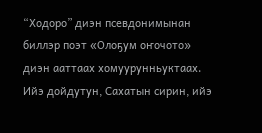“Ходоро” диэн псевдонимынан биллэр поэт «Олоҕум оҥочото» диэн ааттаах хомуурунньуктаах. Ийэ дойдутун, Сахатын сирин, ийэ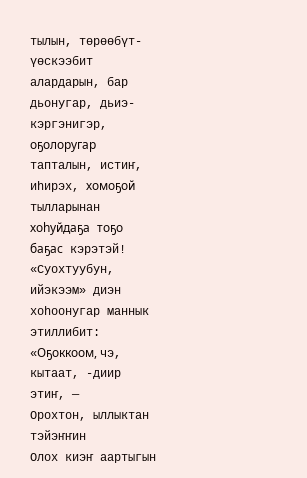тылын, төрөөбүт-үөскээбит алардарын, бар дьонугар, дьиэ-кэргэнигэр, оҕолоругар тапталын, истиҥ, иһирэх, хомоҕой тылларынан хоһуйдаҕа тоҕо баҕас кэрэтэй! «Суохтуубун, ийэкээм» диэн хоһоонугар маннык этиллибит:
«Оҕоккоом, чэ, кытаат, -диир этиҥ, —
Орохтон, ыллыктан тэйэҥҥин
Олох киэҥ аартыгын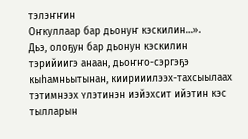тэлэҥҥин
Оҥкуллаар бар дьонуҥ кэскилин…».
Дьэ, олоҕун бар дьонун кэскилин тэрийиигэ анаан, дьоҥҥо-сэргэҕэ кыhамньытынан, киирииилээх-тахсыылаах тэтимнээх ʏлэтинэн иэйэхсит ийэтин кэс тылларын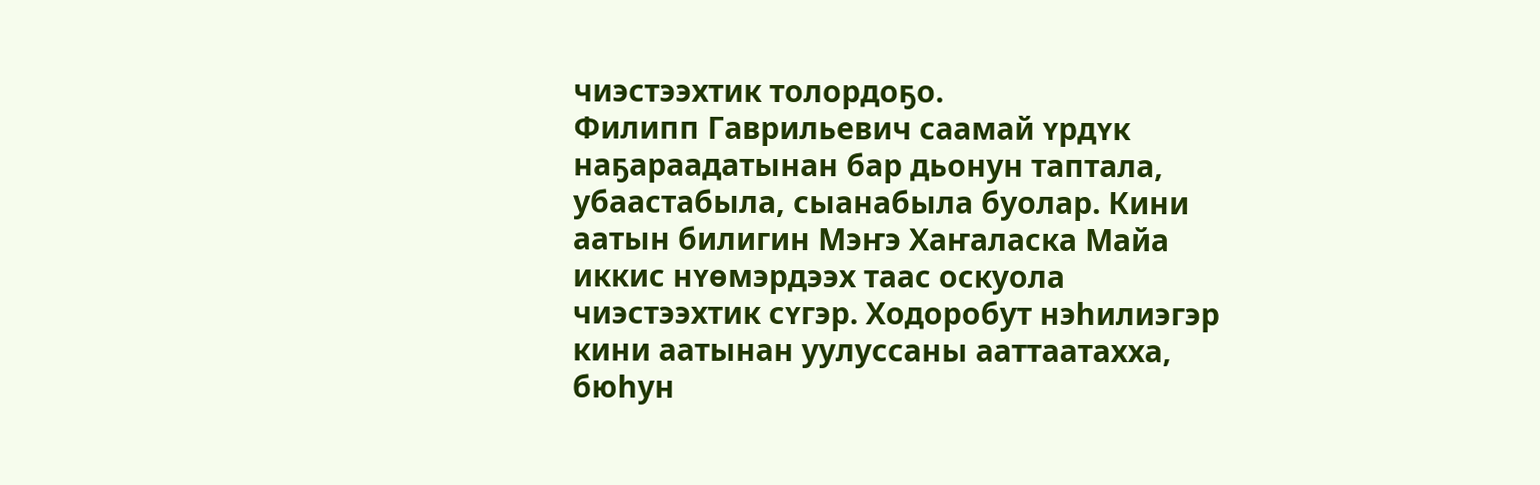чиэстээхтик толордоҕо.
Филипп Гаврильевич саамай ʏрдʏк наҕараадатынан бар дьонун таптала, убаастабыла, сыанабыла буолар. Кини аатын билигин Мэҥэ Хаҥаласка Майа иккис нʏɵмэрдээх таас оскуола чиэстээхтик сʏгэр. Ходоробут нэhилиэгэр кини аатынан уулуссаны ааттаатахха, бюhун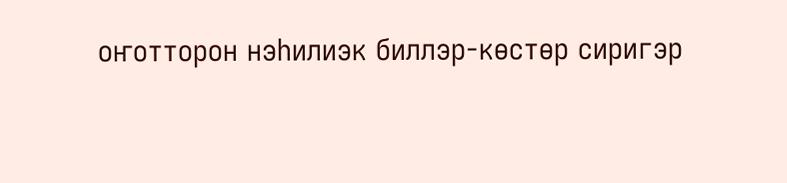оҥотторон нэhилиэк биллэр-кɵстɵр сиригэр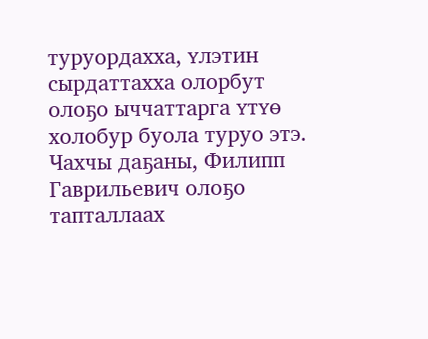туруордахха, ʏлэтин сырдаттахха олорбут олоҕо ыччаттарга ʏтʏɵ холобур буола туруо этэ.
Чахчы даҕаны, Филипп Гаврильевич олоҕо тапталлаах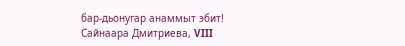бар-дьонугар анаммыт эбит!
Сайнаара Дмитриева, VIII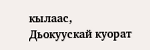кылаас, Дьокуускай куорат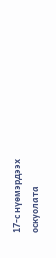17-с нүөмэрдээх оскуолата